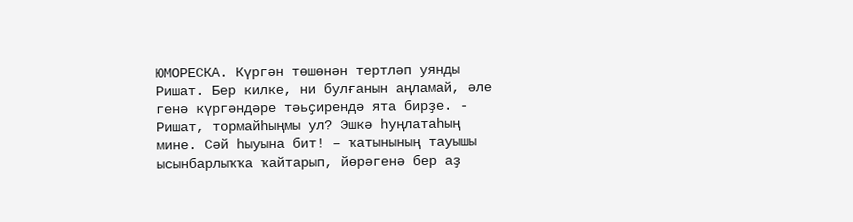ЮМОРЕСКА. Күргән төшөнән тертләп уянды Ришат. Бер килке, ни булғанын аңламай, әле генә күргәндәре тәьҫирендә ята бирҙе. - Ришат, тормайһыңмы ул? Эшкә һуңлатаһың мине. Сәй һыуына бит! – ҡатынының тауышы ысынбарлыҡҡа ҡайтарып, йөрәгенә бер аҙ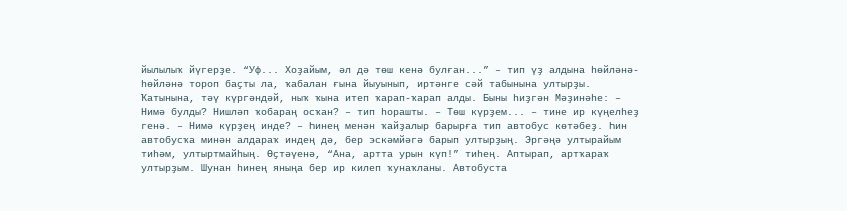йылылыҡ йүгерҙе. “Уф... Хоҙайым, әл дә төш кенә булған...” – тип үҙ алдына һөйләнә-һөйләнә тороп баҫты ла, ҡабалан ғына йыуынып, иртәнге сәй табынына ултырҙы. Ҡатынына, тәү күргәндәй, ныҡ ҡына итеп ҡарап-ҡарап алды. Быны һиҙгән Мәҙинәһе: – Нимә булды? Нишләп ҡобараң осҡан? – тип һорашты. – Төш күрҙем... – тине ир күңелһеҙ генә. – Нимә күрҙең инде? – Һинең менән ҡайҙалыр барырға тип автобус көтәбеҙ. Һин автобусҡа минән алдараҡ индең дә, бер эскәмйәгә барып ултырҙың. Эргәңә ултырайым тиһәм, ултыртмайһың. Өҫтәүенә, “Ана, артта урын күп!” тиһең. Аптырап, артҡараҡ ултырҙым. Шунан һинең яныңа бер ир килеп ҡунаҡланы. Автобуста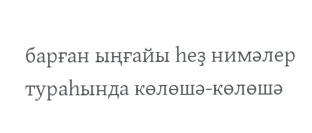барған ыңғайы һеҙ нимәлер тураһында көлөшә-көлөшә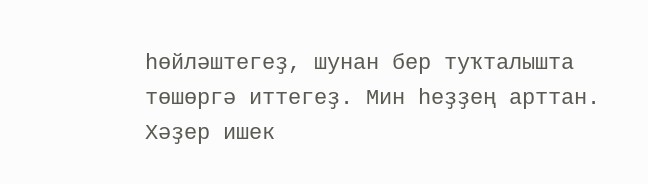һөйләштегеҙ, шунан бер туҡталышта төшөргә иттегеҙ. Мин һеҙҙең арттан. Хәҙер ишек